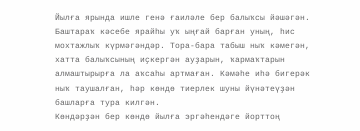Йылға ярында ишле генә ғаиләле бер балыҡсы йәшәгән. Баштараҡ кәсебе ярайһы уҡ ыңғай барған уның, һис мохтажлыҡ күрмәгәндәр. Тора-бара табыш ныҡ кәмегән, хатта балыҡсының иҫкергән ауҙарын, ҡармаҡтарын алмаштырырға ла аҡсаһы артмаған. Кәмәһе иһә бигерәк ныҡ таушалған, һәр көндө тиерлек шуны йүнәтеүҙән башларға тура килгән.
Көндәрҙән бер көндө йылға эргәһендәге йорттоң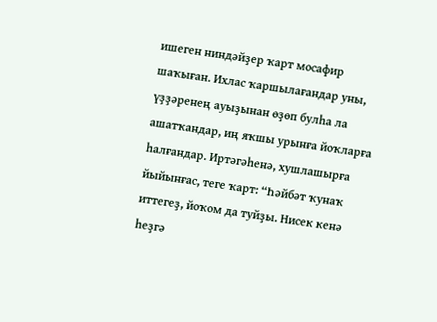ишеген ниндәйҙер ҡарт мосафир шаҡыған. Ихлас ҡаршылағандар уны, үҙҙәренең ауыҙынан өҙөп булһа ла ашатҡандар, иң яҡшы урынға йоҡларға һалғандар. Иртәгәһенә, хушлашырға йыйынғас, теге ҡарт: “Һәйбәт ҡунаҡ иттегеҙ, йоҡом да туйҙы. Нисек кенә һеҙгә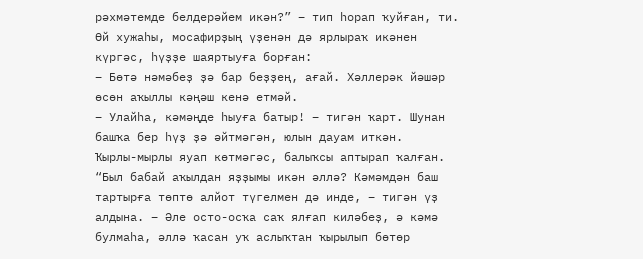рәхмәтемде белдерәйем икән?” – тип һорап ҡуйған, ти. Өй хужаһы, мосафирҙың үҙенән дә ярлыраҡ икәнен күргәс, һүҙҙе шаяртыуға борған:
– Бөтә нәмәбеҙ ҙә бар беҙҙең, ағай. Хәллерәк йәшәр өсөн аҡыллы кәңәш кенә етмәй.
– Улайһа, кәмәңде һыуға батыр! – тигән ҡарт. Шунан башҡа бер һүҙ ҙә әйтмәгән, юлын дауам иткән.
Ҡырлы-мырлы яуап көтмәгәс, балыҡсы аптырап ҡалған. “Был бабай аҡылдан яҙҙымы икән әллә? Кәмәмдән баш тартырға төптө алйот түгелмен дә инде, – тигән үҙ алдына. – Әле осто-осҡа саҡ ялғап киләбеҙ, ә кәмә булмаһа, әллә ҡасан уҡ аслыҡтан ҡырылып бөтөр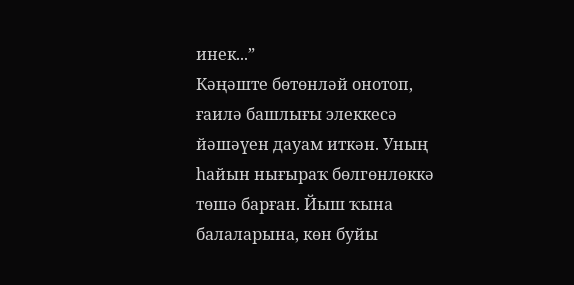инек...”
Кәңәште бөтөнләй онотоп, ғаилә башлығы элеккесә йәшәүен дауам иткән. Уның һайын нығыраҡ бөлгөнлөккә төшә барған. Йыш ҡына балаларына, көн буйы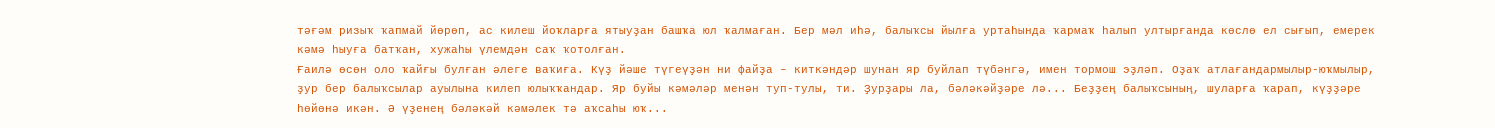тәғәм ризыҡ ҡапмай йөрөп, ас килеш йоҡларға ятыуҙан башҡа юл ҡалмаған. Бер мәл иһә, балыҡсы йылға уртаһында ҡармаҡ һалып ултырғанда көслө ел сығып, емерек кәмә һыуға батҡан, хужаһы үлемдән саҡ ҡотолған.
Ғаилә өсөн оло ҡайғы булған әлеге ваҡиға. Күҙ йәше түгеүҙән ни файҙа – киткәндәр шунан яр буйлап түбәнгә, имен тормош эҙләп. Оҙаҡ атлағандармылыр-юҡмылыр, ҙур бер балыҡсылар ауылына килеп юлыҡҡандар. Яр буйы кәмәләр менән туп-тулы, ти. Ҙурҙары ла, бәләкәйҙәре лә... Беҙҙең балыҡсының, шуларға ҡарап, күҙҙәре һөйөнә икән. Ә үҙенең бәләкәй кәмәлек тә аҡсаһы юҡ...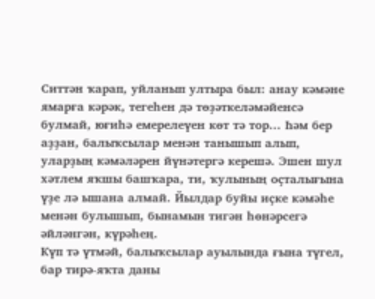Ситтән ҡарап, уйланып ултыра был: анау кәмәне ямарға кәрәк, тегеһен дә төҙәткеләмәйенсә булмай, юғиһә емерелеүен көт тә тор... Һәм бер аҙҙан, балыҡсылар менән танышып алып, уларҙың кәмәләрен йүнәтергә керешә. Эшен шул хәтлем яҡшы башҡара, ти, ҡулының оҫталығына үҙе лә ышана алмай. Йылдар буйы иҫке кәмәһе менән булышып, бынамын тигән һөнәрсегә әйләнгән, күрәһең.
Күп тә үтмәй, балыҡсылар ауылында ғына түгел, бар тирә-яҡта даны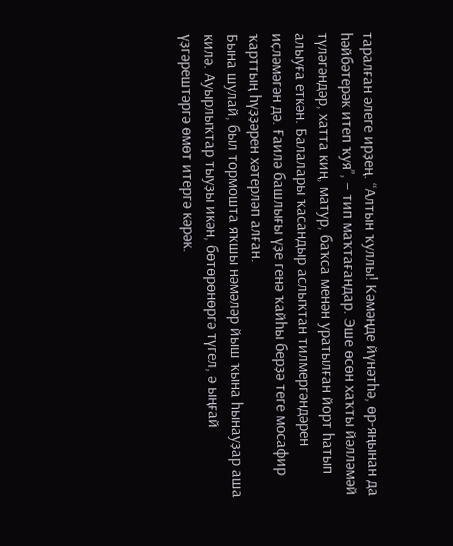таралған әлеге ирҙең. “Алтын ҡуллы! Кәмәңде йүнәтһә, өр-яңынан да һәйбәтерәк итеп ҡуя”, – тип маҡтағандар. Эше өсөн хаҡты йәлләмәй түләгәндәр, хатта киң, матур, баҡса менән уратылған йорт һатып алыуға еткән. Балалары ҡасандыр аслыҡтан тилмергәндәрен иҫләмәгән дә. Ғаилә башлығы үҙе генә ҡайһы берҙә теге мосафир ҡарттың һүҙҙәрен хәтерләп алған.
Бына шулай, был тормошта яҡшы нәмәләр йыш ҡына һынауҙар аша килә. Ауырлыҡтар тыуҙы икән, бөтөрөнөргә түгел, ә ыңғай үҙгәрештәргә өмөт итергә кәрәк.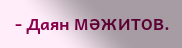- Даян МӘЖИТОВ.